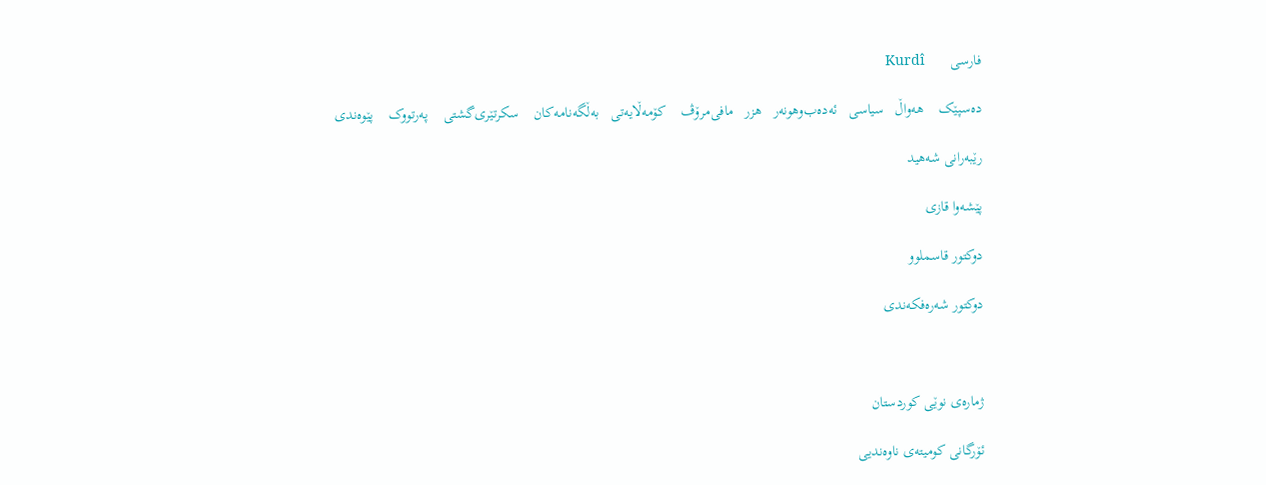فارسی       Kurdî

ده‌سپێک    هه‌واڵ   سیاسی   ئه‌ده‌ب‌وهونه‌ر   هزر   مافی‌مرۆڤ    کۆمه‌ڵایه‌تی   به‌ڵگه‌نامه‌کان    سکرتێری‌گشتی    په‌رتووک    پێوه‌ندی

رێبه‌رانی شه‌هید

پێشه‌وا قازی‌

دوكتور قاسملوو

دوكتور شه‌ره‌فکه‌ندی



ژماره‌ی نوێی كوردستان

ئۆرگانی كومیته‌ی ناوه‌ندیی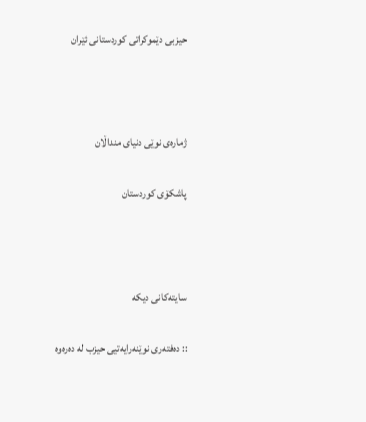حیزبی دێموكراتی كوردستانی ئێران



ژماره‌ی نوێی دنیای منداڵان

پاشكۆی كوردستان



سایته‌کانی دیکه

:: ده‌فته‌ری نوێنه‌رایه‌تیی حیزب له ده‌ره‌وه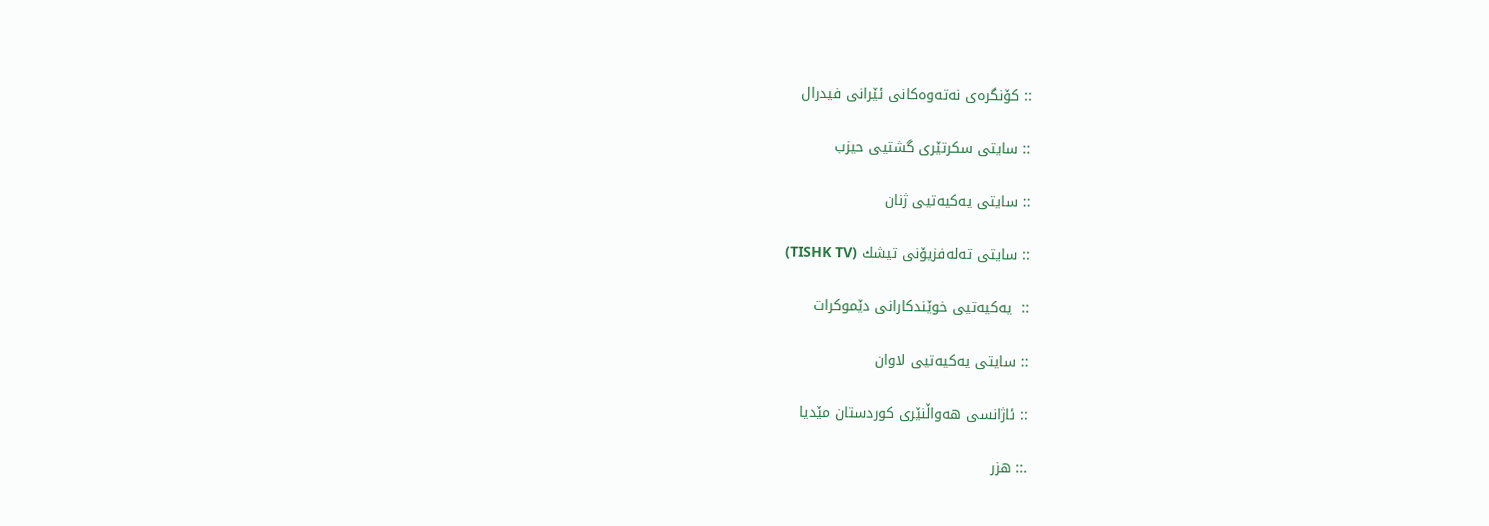:: كۆنگره‌ی‌ نه‌ته‌وه‌كانی‌ ئێرانی‌ فیدرال

:: سایتی سکرتێری گشتیی حیزب

:: سایتی یه‌كیه‌تیی ژنان

:: سایتی ته‌له‌فزیۆنی‌ تیشك (TISHK TV)

::  یه‌كیه‌تیی‌ خوێندكارانی‌ دێموكرات

:: سایتی یه‌کیه‌تیی لاوان

:: ئاژانسی هه‌واڵنێری كوردستان مێدیا

.:: هزر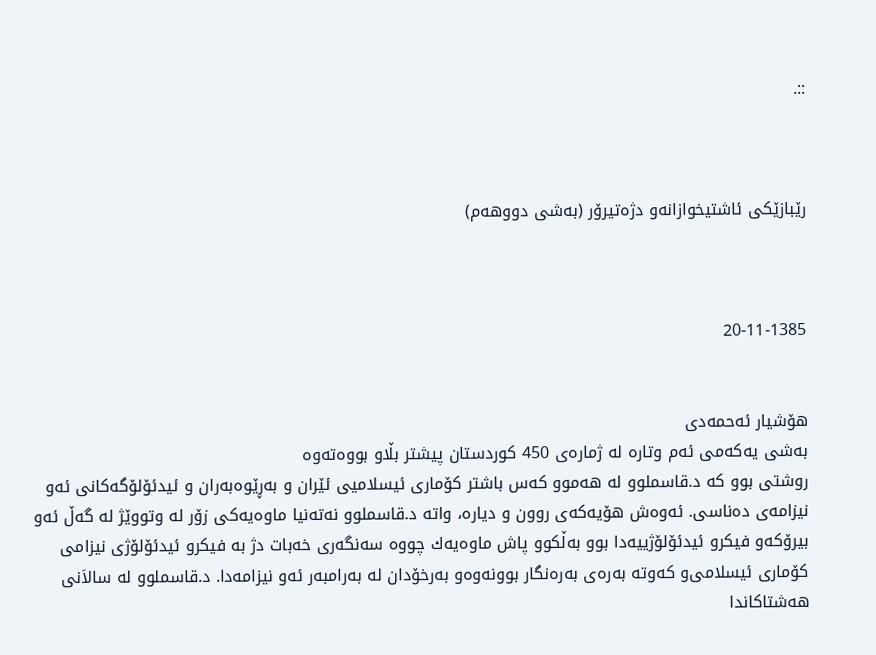::.



رێبازێكی‌ ئاشتیخوازانه‌و دژه‌تیرۆر (به‌شی‌ دووهه‌م)



20-11-1385


هۆشیار ئه‌حمه‌دی‌
به‌شی‌ یه‌كه‌می‌ ئه‌م وتاره‌ له‌ ژماره‌ی‌ 450 كوردستان پیشتر بڵاو بووه‌ته‌وه‌
روشتی‌ بوو كه‌ د.قاسملوو له‌ هه‌موو كه‌س باشتر كۆماری‌ ئیسلامیی‌ ئێران و به‌ڕێوه‌به‌ران و ئیدئۆلۆگه‌كانی‌ ئه‌و نیزامه‌ی‌ ده‌ناسی‌. ئه‌وه‌ش هۆیه‌كه‌ی‌ روون و دیاره‌، واته‌ د.قاسملوو نه‌ته‌نیا ماوه‌یه‌كی‌ زۆر له‌ وتووێژ له‌ گه‌ڵ ئه‌و بیرۆكه‌و فیكرو ئیدئۆلۆژییه‌دا بوو به‌ڵكوو پاش ماوه‌یه‌ك چووه‌ سه‌نگه‌ری‌ خه‌بات دژ به‌ فیكرو ئیدئۆلۆژی‌ نیزامی‌ كۆماری‌ ئیسلامی‌و كه‌وته‌ به‌ره‌ی‌ به‌ره‌نگار بوونه‌وه‌و به‌رخۆدان له‌ به‌رامبه‌ر ئه‌و نیزامه‌دا. د.قاسملوو له‌ سالاَنی‌ هه‌شتاكاندا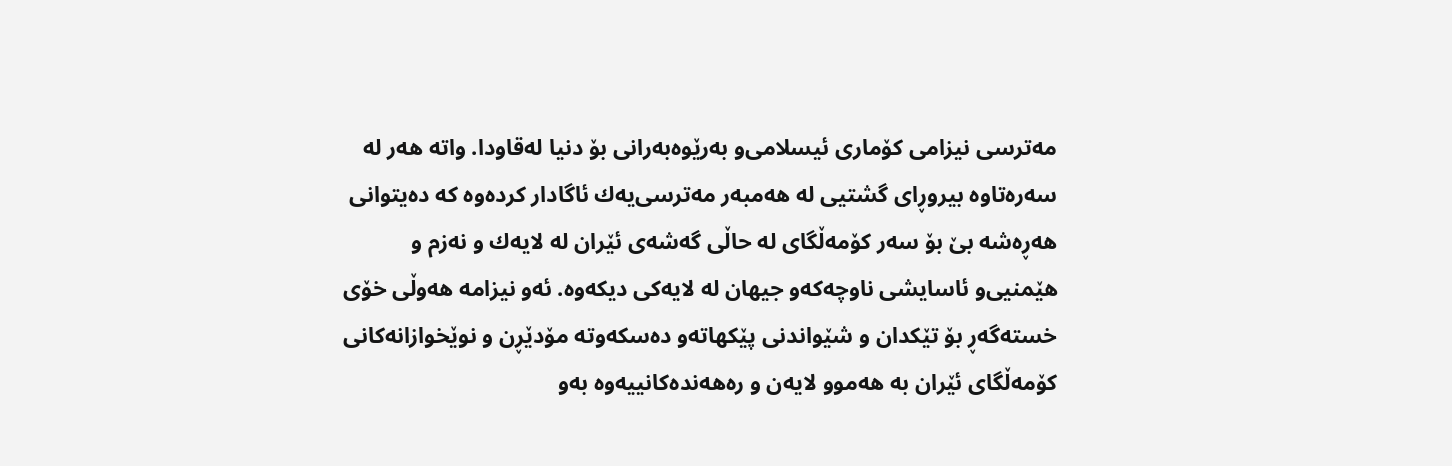مه‌ترسی‌ نیزامی‌ كۆماری‌ ئیسلامی‌و به‌رێوه‌به‌رانی‌ بۆ دنیا له‌قاودا. واته‌ هه‌ر له‌ سه‌ره‌تاوه‌ بیروڕای‌ گشتیی‌ له‌ هه‌مبه‌ر مه‌ترسی‌یه‌ك ئاگادار كرده‌وه‌ كه‌ ده‌یتوانی‌ هه‌ڕه‌شه‌ بێ‌ بۆ سه‌ر كۆمه‌ڵگای‌ له‌ حاڵی‌ گه‌شه‌ی‌ ئێران له‌ لایه‌ك و نه‌زم و هێمنیی‌و ئاسایشی‌ ناوچه‌كه‌و جیهان له‌ لایه‌كی‌ دیكه‌وه‌. ئه‌و نیزامه‌ هه‌وڵی‌ خۆی‌ خسته‌گه‌ڕ بۆ تێكدان و شێواندنی‌ پێكهاته‌و ده‌سكه‌وته‌ مۆدێڕن و نوێخوازانه‌كانی‌ كۆمه‌ڵگای‌ ئێران به‌ هه‌موو لایه‌ن و ره‌هه‌نده‌كانییه‌وه‌ به‌و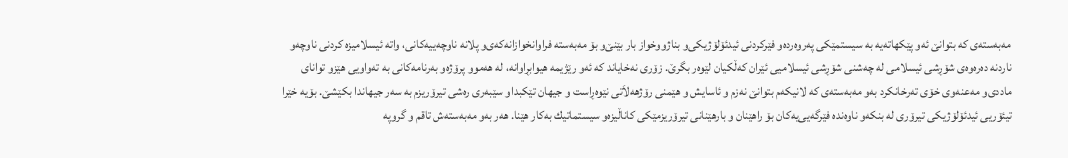مه‌به‌سته‌ی‌ كه‌ بتوانێ‌ ئه‌و پێكهاته‌یه‌ به‌ سیستمێكی‌ په‌روه‌رده‌و فێركردنی‌ ئیدئۆلۆژیكی‌و بناژووخواز بار بێنێ‌و بۆ مه‌به‌سته‌ فراوانخوازانه‌كه‌ی‌و پلانه‌ ناوچه‌ییه‌كانی‌، واته‌ ئیسلامیزه‌ كردنی‌ ناوچه‌و ناردنه‌ ده‌ره‌وه‌ی‌ شۆڕشی‌ ئیسلامی‌ له‌ چه‌شنی‌ شۆڕشی‌ ئیسلامیی‌ ئێران كه‌ڵكیان لێوه‌ر بگرێ‌. زۆری‌ نه‌خایاند كه‌ ئه‌و رێژیمه‌ هیوابڕاوانه‌، له‌ هه‌موو پرۆژه‌و به‌رنامه‌كانی‌ به‌ ته‌واویی‌ هێزو توانای‌ ماددی‌و مه‌عنه‌وی‌ خۆی‌ ته‌رخانكرد به‌و مه‌به‌سته‌ی‌ كه‌ لانیكه‌م بتوانێ‌ نه‌زم و ئاسایش و هێمنی‌ رۆژهه‌لاَتی‌ نێوه‌ڕاست و جیهان تێكبداو سێبه‌ری‌ ره‌شی‌ تیرۆریزم به‌ سه‌ر جیهاندا بكێشێ‌. بۆیه‌ خێرا تیئۆریی‌ ئیدئۆلۆژیكی‌ تیرۆری‌ له‌ بنكه‌و ناوه‌نده‌ فێرگه‌یی‌یه‌كان بۆ راهێنان و بارهێنانی‌ تیرۆریزمێكی‌ كاناڵیزه‌و سیستماتیك به‌كار هێنا. هه‌ر به‌و مه‌به‌سته‌ش تاقم و گروپه‌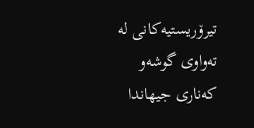تیرۆریستیه‌كانی‌ له‌ ته‌واوی‌ گوشه‌و كه‌ناری‌ جیهاندا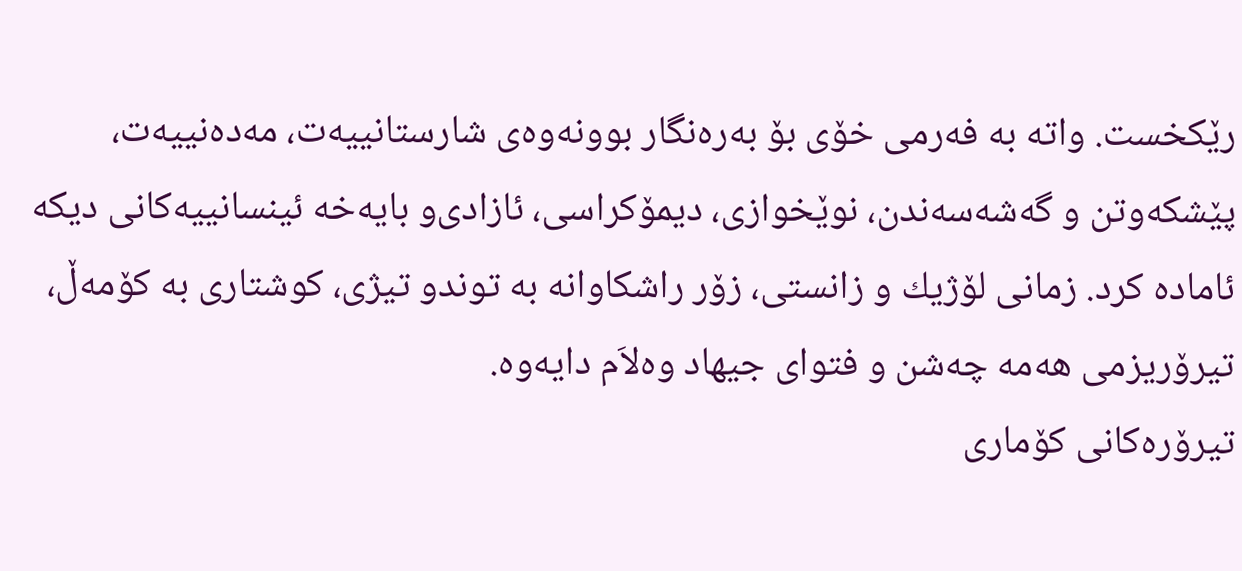رێكخست. واته‌ به‌ فه‌رمی‌ خۆی‌ بۆ به‌ره‌نگار بوونه‌وه‌ی‌ شارستانییه‌ت، مه‌ده‌نییه‌ت، پێشكه‌وتن و گه‌شه‌سه‌ندن، نوێخوازی‌، دیمۆكراسی‌، ئازادی‌و بایه‌خه‌ ئینسانییه‌كانی‌ دیكه‌ ئاماده‌ كرد. زمانی‌ لۆژیك و زانستی‌، زۆر راشكاوانه‌ به‌ توندو تیژی‌، كوشتاری‌ به‌ كۆمه‌ڵ، تیرۆریزمی‌ هه‌مه‌ چه‌شن و فتوای‌ جیهاد وه‌لاَم دایه‌وه‌.
تیرۆره‌كانی‌ كۆماری‌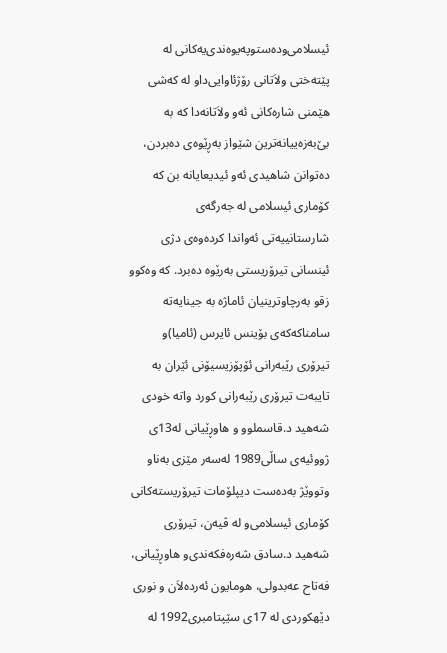ئیسلامی‌وده‌ستوپه‌یوه‌ندی‌یه‌كانی‌ له‌ پێته‌ختی‌ ولاَتانی‌ رۆژئاوایی‌داو له‌ كه‌شی‌ هێمنی‌ شاره‌كانی‌ ئه‌و ولاَتانه‌دا كه‌ به‌ بێ‌به‌زه‌ییانه‌ترین شێواز به‌ڕێوه‌ی‌ ده‌بردن، ده‌توانن شاهیدی‌ ئه‌و ئیدیعایانه‌ بن كه‌ كۆماری‌ ئیسلامی‌ له‌ جه‌رگه‌ی‌ شارستانییه‌تی‌ ئه‌واندا كرده‌وه‌ی‌ دژی‌ ئینسانی‌ تیرۆریستی‌ به‌رێوه‌ ده‌برد. كه‌ وه‌كوو زقو به‌رچاوترینیان ئاماژه‌ به‌ جینایه‌ته‌ سامناكه‌كه‌ی‌ بۆینس ئایرس (ئامیا)و تیرۆری‌ رێبه‌رانی‌ ئۆپۆزیسیۆنی‌ ئێران به‌ تایبه‌ت تیرۆری‌ رێبه‌رانی‌ كورد واته‌ خودی‌ شه‌هید د.قاسملوو و هاوڕێیانی‌ له‌13ی‌ ژووئیه‌ی‌ ساڵی‌1989 له‌سه‌ر مێزی‌ به‌ناو وتووێژ به‌ده‌ست دیپلۆمات تیرۆریسته‌كانی‌ كۆماری‌ ئیسلامی‌و له‌ ڤیه‌ن، تیرۆری‌ شه‌هید د.سادق شه‌ره‌فكه‌ندی‌و هاوڕێیانی‌، فه‌تاح عه‌بدولی‌، هومایون ئه‌رده‌لاَن و نوری‌ دێهكوردی‌ له‌ 17ی‌ سێپتامبری‌1992 له‌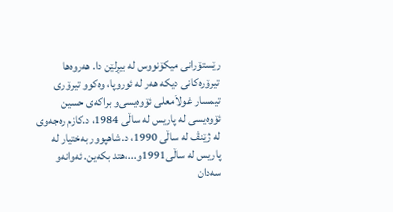رێستۆرانی‌ میكۆنووس له‌ بیڕلێن دا. هه‌روه‌ها تیرۆره‌كانی‌ دیكه‌ هه‌ر له‌ ئوروپا، وه‌كوو تیرۆری‌ تیمسار غولاَمعلی‌ ئۆوه‌یسی‌و براكه‌ی‌ حسین ئۆوه‌یسی‌ له‌ پاریس له‌ ساڵی‌ 1984، د.كازم ره‌جه‌وی‌ له‌ ژێنڤ له‌ ساڵی‌ 1990، د.شاهپوور به‌ختیار له‌ پاریس له‌ ساڵی‌1991و...،هتد بكه‌ین. ئه‌وانه‌و سه‌دان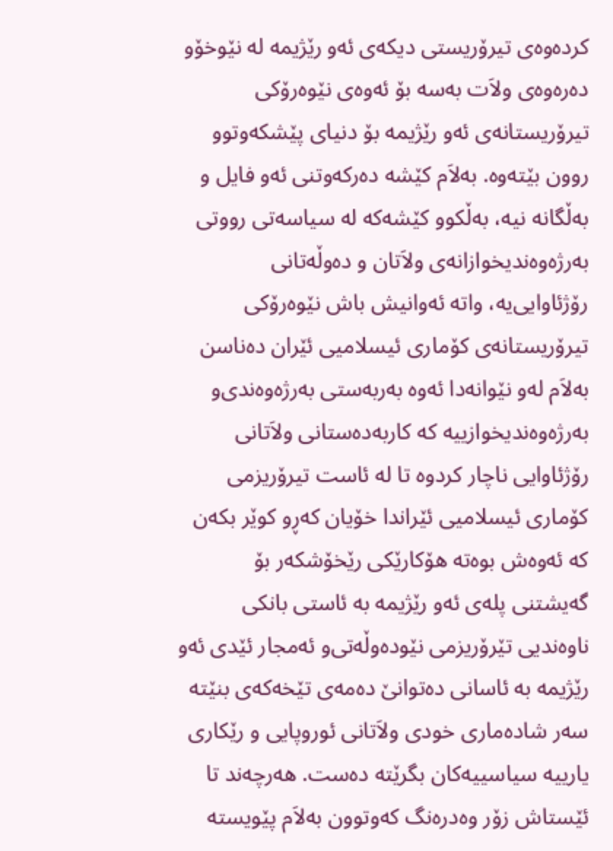كرده‌وه‌ی‌ تیرۆریستی‌ دیكه‌ی‌ ئه‌و رێژیمه‌ له‌ نێوخۆو ده‌ره‌وه‌ی‌ ولاَت به‌سه‌ بۆ ئه‌وه‌ی‌ نێوه‌رۆكی‌ تیرۆریستانه‌ی‌ ئه‌و رێژیمه‌ بۆ دنیای‌ پێشكه‌وتوو روون بێته‌وه‌. به‌لاَم كێشه‌ ده‌ركه‌وتنی‌ ئه‌و فایل و به‌ڵگانه‌ نیه‌، به‌ڵكوو كێشه‌كه‌ له‌ سیاسه‌تی‌ رووتی‌ به‌رژه‌وه‌ندیخوازانه‌ی‌ ولاَتان و ده‌وڵه‌تانی‌ رۆژئاوایی‌یه‌، واته‌ ئه‌وانیش باش نێوه‌رۆكی‌ تیرۆریستانه‌ی‌ كۆماری‌ ئیسلامیی‌ ئێران ده‌ناسن به‌لاَم له‌و نێوانه‌دا ئه‌وه‌ به‌ربه‌ستی‌ به‌رژه‌وه‌ندی‌و به‌رژه‌وه‌ندیخوازییه‌ كه‌ كاربه‌ده‌ستانی‌ ولاَتانی‌ رۆژئاوایی ناچار كردوه‌ تا له‌ ئاست تیرۆریزمی‌ كۆماری‌ ئیسلامیی‌ ئێراندا خۆیان كه‌ڕو كوێر بكه‌ن كه‌ ئه‌وه‌ش بوه‌ته‌ هۆكارێكی‌ رێخۆشكه‌ر بۆ گه‌یشتنی‌ پله‌ی‌ ئه‌و رێژیمه‌ به‌ ئاستی‌ بانكی‌ ناوه‌ندیی‌ تێرۆریزمی‌ نێوده‌وڵه‌تی‌و ئه‌مجار ئێدی‌ ئه‌و رێژیمه‌ به‌ ئاسانی‌ ده‌توانێ‌ ده‌مه‌ی‌ تێخه‌كه‌ی‌ بنێته‌ سه‌ر شاده‌ماری‌ خودی‌ ولاَتانی‌ ئوروپایی‌ و رێكاری‌ یارییه‌ سیاسییه‌كان بگرێته‌ ده‌ست. هه‌رچه‌ند تا ئێستاش زۆر وه‌دره‌نگ كه‌وتوون به‌لاَم پێویسته‌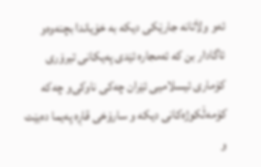ئه‌و ولاَتانه‌ جارێكی‌ دیكه‌ به‌ خۆیاندا بچنه‌وه‌و ئاگادار بن كه‌ ئه‌مجاره‌ ئێدی‌ په‌یكانی‌ تیرۆری‌ كۆماری‌ ئیسلامیی‌ ئێران چه‌كی‌ ناوكی‌و چه‌كه‌ كۆمه‌ڵكوژه‌كانی‌ دیكه‌ و سارۆخی‌ قاڕه‌ په‌یما ده‌بێت و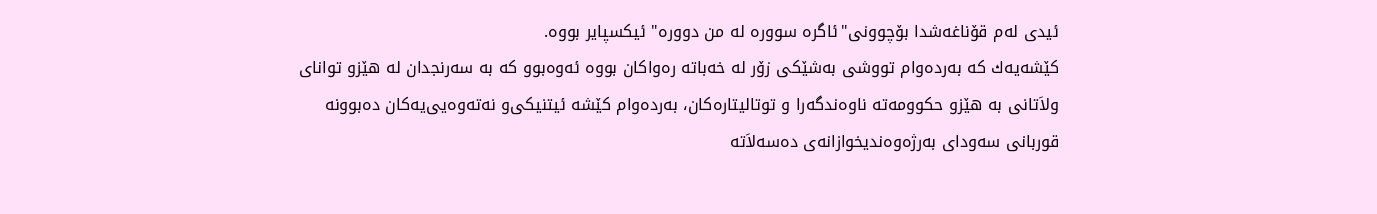ئیدی‌ له‌م قۆناغه‌شدا بۆچوونی‌"ئاگره‌ سووره‌ له‌ من دووره‌" ئیكسپایر بووه‌.
كێشه‌یه‌ك كه‌ به‌رده‌وام تووشی‌ به‌شێكی‌ زۆر له‌ خه‌باته‌ ره‌واكان بووه‌ ئه‌وه‌بوو كه‌ به‌ سه‌رنجدان له‌ هێزو توانای‌ ولاَتانی‌ به‌ هێزو حكوومه‌ته‌ ناوه‌ندگه‌را و توتالیتاره‌كان، به‌رده‌وام كێشه‌ ئیتنیكی‌و نه‌ته‌وه‌یی‌یه‌كان ده‌بوونه‌ قوربانی‌ سه‌ودای‌ به‌رژه‌وه‌ندیخوازانه‌ی‌ ده‌سه‌لاَته‌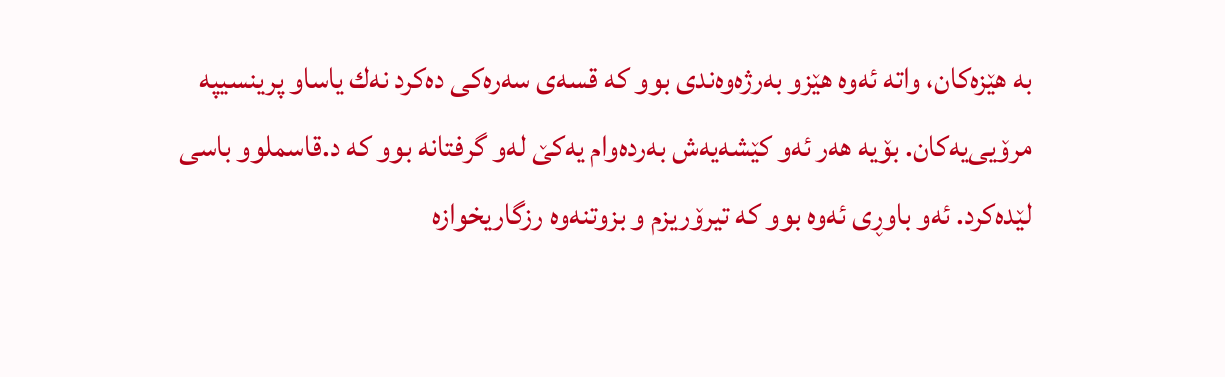به‌ هێزه‌كان، واته‌ ئه‌وه‌ هێزو به‌رژه‌وه‌ندی‌ بوو كه‌ قسه‌ی‌ سه‌ره‌كی‌ ده‌كرد نه‌ك یاساو پرینسیپه‌ مرۆیی‌یه‌كان. بۆیه‌ هه‌ر ئه‌و كێشه‌یه‌ش به‌رده‌وام یه‌كێ‌ له‌و گرفتانه‌ بوو كه‌ د.قاسملوو باسی‌ لێده‌كرد. ئه‌و باوڕی‌ ئه‌وه‌ بوو كه‌ تیرۆریزم و بزوتنه‌وه‌ رزگاریخوازه‌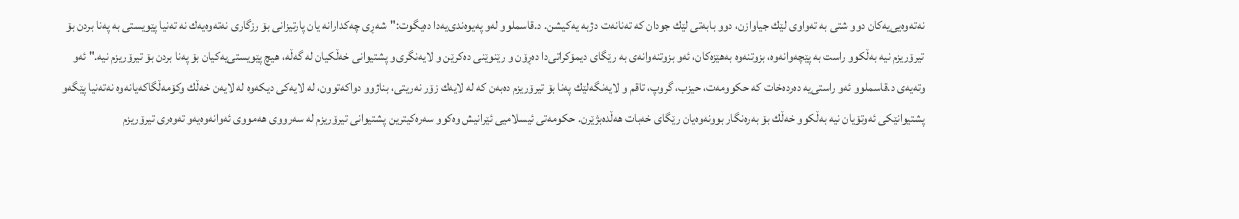نه‌ته‌وه‌یی‌یه‌كان دوو شتی‌ به‌ ته‌واوی‌ لێك جیاوازن، دوو بابه‌تی‌ لێك جودان كه‌ ته‌نانه‌ت دژبه‌ یه‌كیشن. د.قاسملوو له‌و په‌یوه‌ندی‌یه‌دا ده‌یگوت:"شه‌ڕی‌ چه‌كدارانه‌ یان پارتیزانی‌ بۆ رزگاری‌ نه‌ته‌وه‌یه‌ك نه‌ ته‌نیا پێویستی‌ به‌ په‌نا بردن بۆ تیرۆریزم نیه‌ به‌ڵكوو راست به‌ پێچه‌وانه‌وه‌، بزوتنه‌وه‌ به‌هێزه‌كان، ئه‌و بزوتنه‌وانه‌ی‌ به‌ رێگای‌ دیمۆكراتی‌دا ده‌ڕۆن و رێنوێنی‌ ده‌كرێن و لایه‌نگری‌و پشتیوانی‌ خه‌ڵكیان له‌ گه‌ڵه‌، هیچ پێویستی‌یه‌كیان بۆ په‌نا بردن بۆ تیرۆریزم نیه‌." ئه‌و وته‌یه‌ی‌ د.قاسملوو ئه‌و راستی‌یه‌ ده‌رده‌خات كه‌ حكوومه‌ت، حیزب، گروپ، تاقم و لایه‌نگه‌لێك په‌نا بۆ تیرۆریزم ده‌به‌ن كه‌ له‌ لایه‌ك زۆر نه‌ریتی‌، بناژوو دواكه‌توون، له‌ لایه‌كی‌ دیكه‌وه‌ له‌ لایه‌ن خه‌ڵك وكۆمه‌ڵگاكه‌یانه‌وه‌ نه‌ته‌نیا پێگه‌و پشتیوانێكی‌ ئه‌وتۆیان نیه‌ به‌ڵكوو خه‌ڵك بۆ به‌ره‌نگار بوونه‌وه‌یان رێگای‌ خه‌بات هه‌ڵده‌بژێرن. حكومه‌تی‌ ئیسلامیی‌ ئێرانیش وه‌كوو سه‌ره‌كیترین پشتیوانی‌ تیرۆریزم له‌ سه‌رووی‌ هه‌مووی‌ ئه‌وانه‌وه‌یه‌و ته‌وه‌ری‌ تیرۆریزم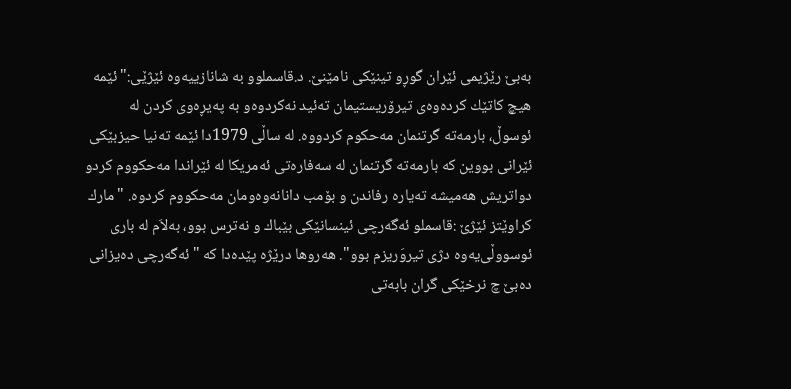به‌بێ‌ رێژیمی‌ ئێران گوڕو تینێكی‌ نامێنێ‌. د.قاسملوو به‌ شانازییه‌وه‌ ئێژێی‌:"ئێمه‌ هیچ كاتێك كرده‌وه‌ی‌ تیرۆریستیمان ته‌ئید نه‌كردوه‌و به‌ په‌یڕه‌وی‌ كردن له‌ ئوسوڵ، بارمه‌ته‌ گرتنمان مه‌حكوم كردووه‌. له‌ ساڵی‌ 1979دا ئێمه‌ ته‌نیا حیزبێكی‌ ئێرانی‌ بووین كه‌ بارمه‌ته‌ گرتنمان له‌ سه‌فاره‌تی‌ ئه‌مریكا له‌ ئێراندا مه‌حكووم كردو دواتریش هه‌میشه‌ ته‌یاره‌ رفاندن و بۆمب دانانه‌وه‌ومان مه‌حكووم كردوه‌. "مارك كراوێتز ئێژێ‌ :قاسملو ئه‌گه‌رچی‌ ئینسانێكی‌ بێباك و نه‌ترس بوو، به‌لاَم له‌ باری‌ ئوسووڵی‌یه‌وه‌ دژی‌ تیروَریزم بوو". هه‌روها درێژه‌ پێده‌دا كه‌ "ئه‌گه‌رچی‌ ده‌یزانی‌ ده‌بێ‌ چ نرخێكی‌ گران بابه‌تی‌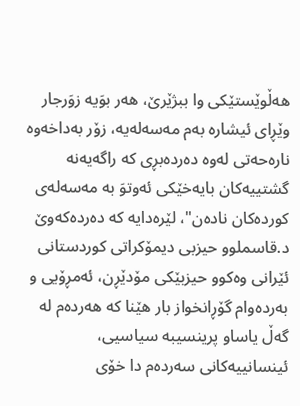هه‌ڵوێستێكی‌ وا ببژێرێ‌، هه‌ر بوَیه‌ زوَرجار وێڕای‌ ئیشاره‌ به‌م مه‌سه‌له‌یه‌، زۆر به‌داخه‌وه‌ ناره‌حه‌تی‌ له‌وه‌ ده‌رده‌بڕی‌ كه‌ راگه‌یه‌نه‌ گشتییه‌كان بایه‌خێكی‌ ئه‌وتوَ به‌ مه‌سه‌له‌ی‌ كورده‌كان ناده‌ن"، لێره‌دایه‌ كه‌ ده‌رده‌كه‌وێ‌ د.قاسملوو حیزبی‌ دیمۆكراتی‌ كوردستانی‌ ئێرانی‌ وه‌كوو حیزبێكی‌ مۆدێڕن، ئه‌مڕۆیی‌ و به‌رده‌وام گۆڕانخواز بار هێنا كه‌ هه‌رده‌م له‌ گه‌ڵ یاساو پرینسیبه‌ سیاسیی‌، ئینسانییه‌كانی‌ سه‌رده‌م دا خۆی‌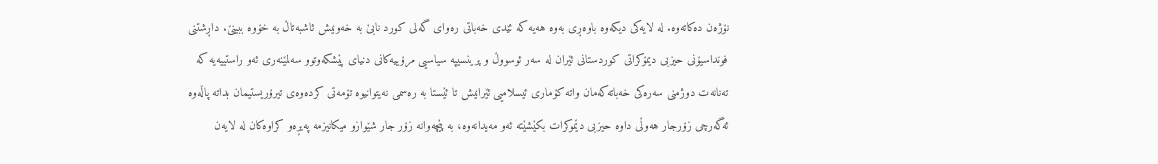نۆژه‌ن ده‌كاته‌وه‌. له‌ لایه‌كی‌ دیكه‌وه‌ باوه‌ڕی‌ به‌وه‌ هه‌یه‌ كه‌ ئێدی‌ خه‌باتی‌ ره‌وای‌ گه‌لی‌ كورد نابێ‌ به‌ خه‌ونیش ئاشبه‌تاڵ به‌ خۆوه‌ ببینێ‌. داڕشتنی‌ فونداسیۆنی‌ حیزبی‌ دیمۆكراتی‌ كوردستانی‌ ئێران له‌ سه‌ر ئوسووڵ و پرینسیپه‌ سیاسیی‌ مرۆییه‌كانی‌ دنیای‌ پێشكه‌وتوو سه‌لمێنه‌ری‌ ئه‌و راستییه‌یه‌ كه‌ ته‌نانه‌ت دوژمنی‌ سه‌ره‌كی‌ خه‌باته‌كه‌مان واته‌ كۆماری‌ ئیسلامیی‌ ئێرانیش تا ئێستا به‌ ره‌سمی‌ نه‌یتوانیوه‌ تۆمه‌تی‌ كرده‌وه‌ی‌ تیرۆریستیمان بداته‌ پاڵه‌وه‌ ئه‌گه‌رچی‌ زۆرجار هه‌وڵی‌ داوه‌ حیزبی دێموكرات بكێشێته‌ ئه‌و مه‌یدانه‌وه‌، به‌ پێچه‌وانه‌ زۆر جار شێوازو میكانیزمه‌ په‌یڕه‌و كراوه‌كان له‌ لایه‌ن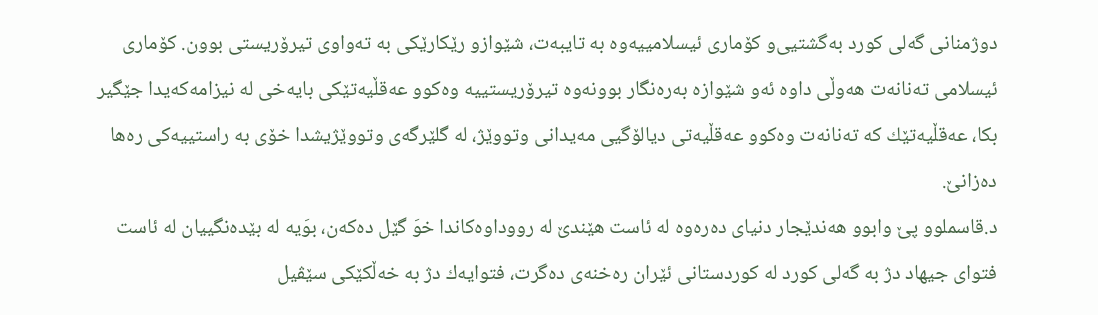دوژمنانی‌ گه‌لی‌ كورد به‌گشتیی‌و كۆماری‌ ئیسلامییه‌وه‌ به‌ تایبه‌ت، شێوازو رێكارێكی‌ به‌ ته‌واوی‌ تیرۆریستی‌ بوون. كۆماری‌ ئیسلامی‌ ته‌نانه‌ت هه‌وڵی‌ داوه‌ ئه‌و شێوازه‌ به‌ره‌نگار بوونه‌وه‌ تیرۆریستییه‌ وه‌كوو عه‌قڵیه‌تێكی‌ بایه‌خی‌ له‌ نیزامه‌كه‌یدا جێگیر بكا، عه‌قڵیه‌تێك كه‌ ته‌نانه‌ت وه‌كوو عه‌قڵیه‌تی‌ دیالۆگیی‌ مه‌یدانی‌ وتووێژ، له‌ گلێرگه‌ی‌ وتووێژیشدا خۆی‌ به‌ راستییه‌كی‌ ره‌ها ده‌زانێ‌.
د.قاسملوو پێ وابوو هه‌ندێجار دنیای‌ ده‌ره‌وه‌ له‌ ئاست هێندێ‌ له‌ رووداوه‌كاندا خوَ گێل ده‌كه‌ن، بوَیه‌ له‌ بێده‌نگییان له‌ ئاست فتوای‌ جیهاد دژ به‌ گه‌لی‌ كورد له‌ كوردستانی‌ ئێران ره‌خنه‌ی‌ ده‌گرت، فتوایه‌ك دژ به‌ خه‌ڵكێكی‌ سێڤیل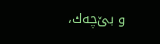و بێ‌چه‌ك،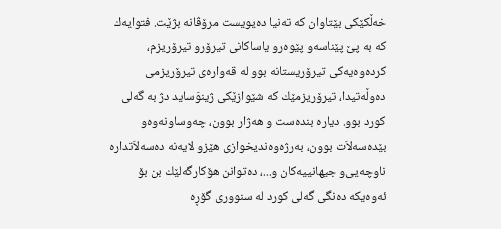خه‌ڵكێكی‌ بێتاوان كه‌ ته‌نیا ده‌یویست مرۆڤانه‌ بژێت. فتوایه‌ك كه‌ به‌ پێ‌ پێناسه‌و پێوه‌رو یاساكانی‌ تیرۆرو تیرۆریزم، كرده‌وه‌یه‌كی‌ تیرۆریستانه‌ بوو له‌ قه‌واره‌ی‌ تیرۆریزمی‌ ده‌وڵه‌تیدا، تیرۆریزمێك كه‌ شێوازێكی‌ ژینوَساید دژ به‌ گه‌لی‌ كورد بوو. دیاره‌ بنده‌ست و هه‌ژار بوون، چه‌وساونه‌وه‌و بێده‌سه‌لاَت بوون، به‌رژه‌وه‌ندیخوازی‌ هێزو لایه‌نه‌ ده‌سه‌لاَتداره‌ ناوچه‌یی‌و جیهانییه‌كان و...، ده‌توانن هۆكارگه‌لێك بن بۆ ئه‌وه‌یكه‌ ده‌نگی‌ گه‌لی‌ كورد له‌ سنووری‌ گۆڕه‌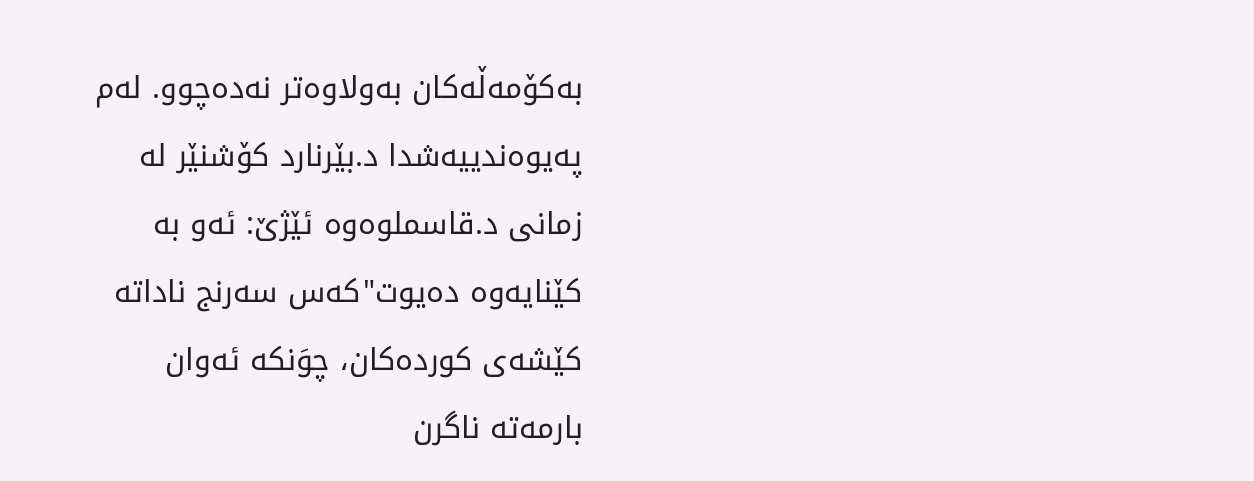به‌كۆمه‌ڵه‌كان به‌ولاوه‌تر نه‌ده‌چوو. له‌م په‌یوه‌ندییه‌شدا د.بێرنارد كۆشنێر له‌ زمانی‌ د.قاسملوه‌وه‌ ئێژێ‌: ئه‌و به‌ كێنایه‌وه‌ ده‌یوت"كه‌س سه‌رنج ناداته‌ كێشه‌ی‌ كورده‌كان، چوَنكه‌ ئه‌وان بارمه‌ته‌ ناگرن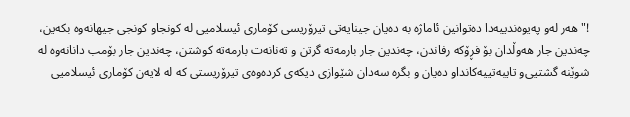!"هه‌ر له‌و په‌یوه‌ندییه‌دا ده‌توانین ئاماژه‌ به‌ ده‌یان جینایه‌تی‌ تیرۆریسی‌ كۆماری‌ ئیسلامیی‌ له‌ كونجاو كونجی‌ جیهانه‌وه‌ بكه‌ین، چه‌ندین جار هه‌وڵدان بۆ فڕۆكه‌ رفاندن، چه‌ندین جار بارمه‌ته‌ گرتن و ته‌نانه‌ت بارمه‌ته‌ كوشتن، چه‌ندین جار بۆمب دانانه‌وه‌ له‌ شوێنه‌ گشتیی‌و تایبه‌تییه‌كانداو ده‌یان و بگره‌ سه‌دان شێوازی‌ دیكه‌ی‌ كرده‌وه‌ی‌ تیرۆریستی‌ كه‌ له‌ لایه‌ن كۆماری‌ ئیسلامیی‌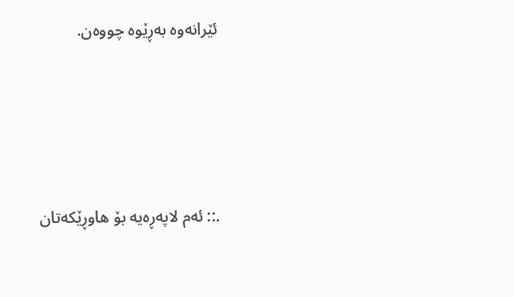ئێرانه‌وه‌ به‌ڕێوه‌ چووه‌ن.




.:: ئه‌م لاپه‌ڕه‌یه بۆ هاوڕێکه‌تان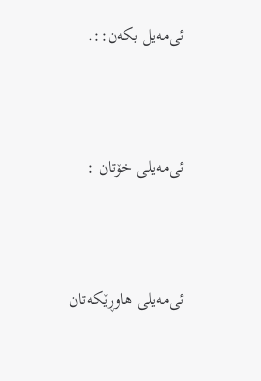ئی‌مه‌یل بکه‌ن::.



ئی‌مه‌یلی خۆتان :



ئی‌مه‌یلی هاوڕێکه‌تان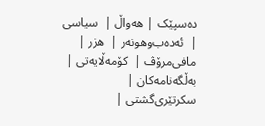ده‌سپێک | هه‌واڵ |  سیاسی |  ئه‌ده‌ب‌وهونه‌ر |  هزر | مافی‌مرۆڤ |  کۆمه‌ڵایه‌تی |  به‌ڵگه‌نامه‌کان |  سکرتێری‌گشتی |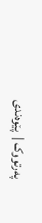په‌رتووک |  پێوه‌ندی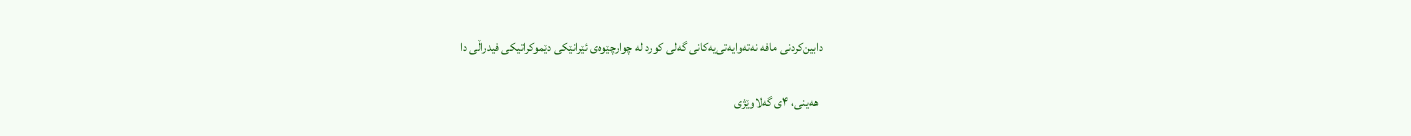دابین‌كردنی‌ مافه‌ نه‌ته‌وایه‌تی‌یه‌کانی گه‌لی‌ كورد له‌ چوارچێوه‌ی ئێرانێکی دێموكراتیكی‌ فیدراڵی‌ دا

  هه‌ینی، ۴‌ی گه‌لاوێژی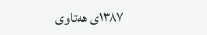۱۳۸۷ی هه‌تاوی